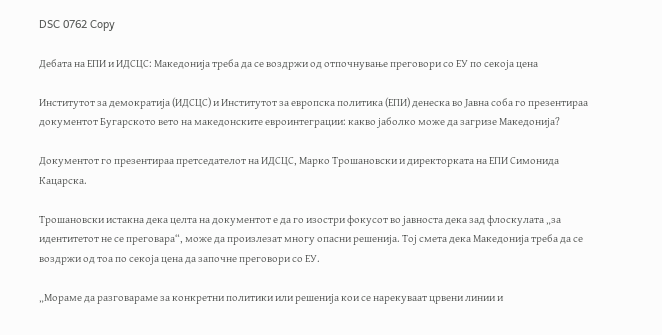DSC 0762 Copy

Дебата на ЕПИ и ИДСЦС: Македонија треба да се воздржи од отпочнување преговори со ЕУ по секоја цена

Институтот за демократија (ИДСЦС) и Институтот за европска политика (ЕПИ) денеска во Јавна соба го презентираа документот Бугарското вето на македонските евроинтеграции: какво јаболко може да загризе Македонија?

Документот го презентираа претседателот на ИДСЦС, Марко Трошановски и директорката на ЕПИ Симонида Кацарска.

Трошановски истакна дека целта на документот е да го изостри фокусот во јавноста дека зад флоскулата „за идентитетот не се преговара“, може да произлезат многу опасни решенија. Тој смета дека Македонија треба да се воздржи од тоа по секоја цена да започне преговори со ЕУ.

„Мораме да разговараме за конкретни политики или решенија кои се нарекуваат црвени линии и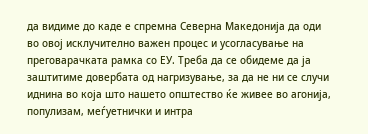да видиме до каде е спремна Северна Македонија да оди во овој исклучително важен процес и усогласување на преговарачката рамка со ЕУ. Треба да се обидеме да ја заштитиме довербата од нагризување, за да не ни се случи иднина во која што нашето општество ќе живее во агонија, популизам, меѓуетнички и интра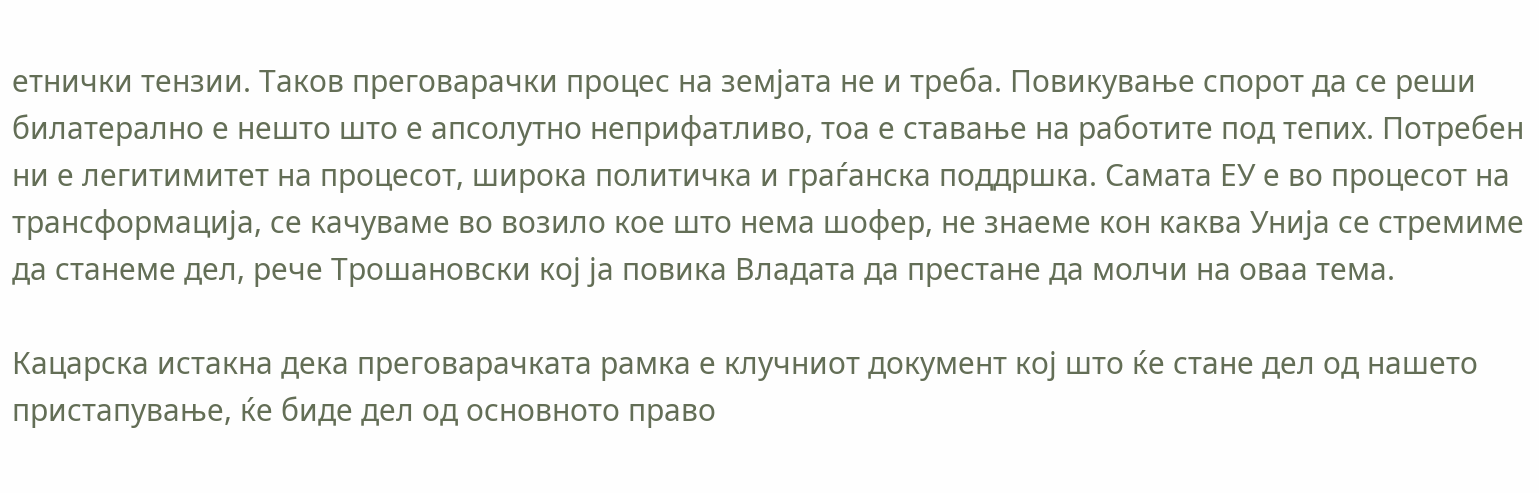етнички тензии. Таков преговарачки процес на земјата не и треба. Повикување спорот да се реши билатерално е нешто што е апсолутно неприфатливо, тоа е ставање на работите под тепих. Потребен ни е легитимитет на процесот, широка политичка и граѓанска поддршка. Самата ЕУ е во процесот на трансформација, се качуваме во возило кое што нема шофер, не знаеме кон каква Унија се стремиме да станеме дел, рече Трошановски кој ја повика Владата да престане да молчи на оваа тема.

Кацарска истакна дека преговарачката рамка е клучниот документ кој што ќе стане дел од нашето пристапување, ќе биде дел од основното право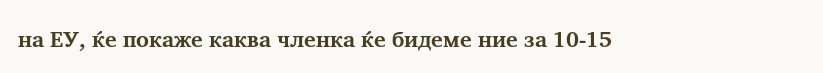на ЕУ, ќе покаже каква членка ќе бидеме ние за 10-15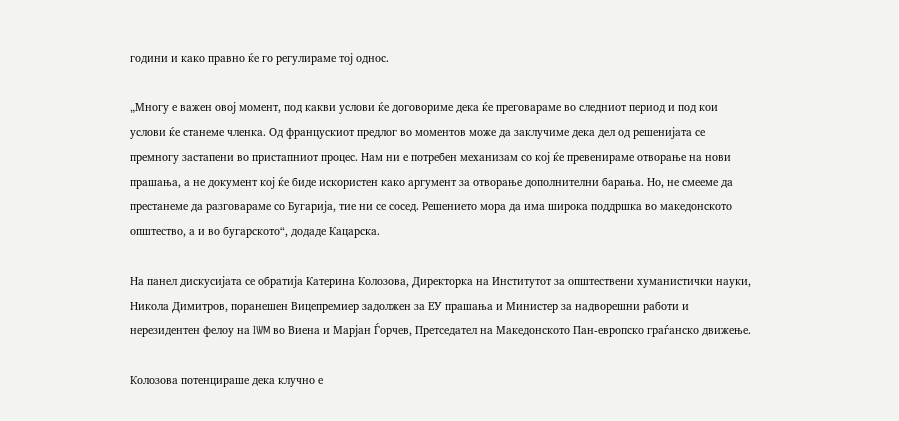години и како правно ќе го регулираме тој однос.

„Многу е важен овој момент, под какви услови ќе договориме дека ќе преговараме во следниот период и под кои услови ќе станеме членка. Од францускиот предлог во моментов може да заклучиме дека дел од решенијата се премногу застапени во пристапниот процес. Нам ни е потребен механизам со кој ќе превенираме отворање на нови прашања, а не документ кој ќе биде искористен како аргумент за отворање дополнителни барања. Но, не смееме да престанеме да разговараме со Бугарија, тие ни се сосед. Решението мора да има широка поддршка во македонското општество, а и во бугарското“, додаде Кацарска.

На панел дискусијата се обратија Катерина Колозова, Директорка на Институтот за општествени хуманистички науки, Никола Димитров, поранешен Вицепремиер задолжен за ЕУ прашања и Министер за надворешни работи и нерезидентен фелоу на IWM во Виена и Марјан Ѓорчев, Претседател на Македонското Пан-европско граѓанско движење.

Колозова потенцираше дека клучно е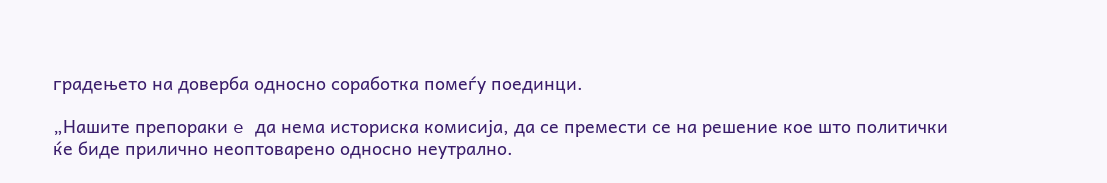градењето на доверба односно соработка помеѓу поединци.

„Нашите препораки e да нема историска комисија, да се премести се на решение кое што политички ќе биде прилично неоптоварено односно неутрално.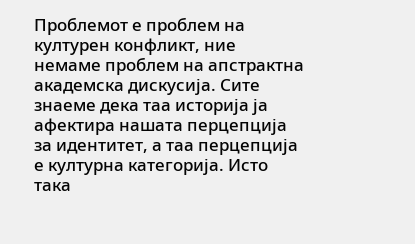Проблемот е проблем на културен конфликт, ние немаме проблем на апстрактна академска дискусија. Сите знаеме дека таа историја ја афектира нашата перцепција за идентитет, а таа перцепција е културна категорија. Исто така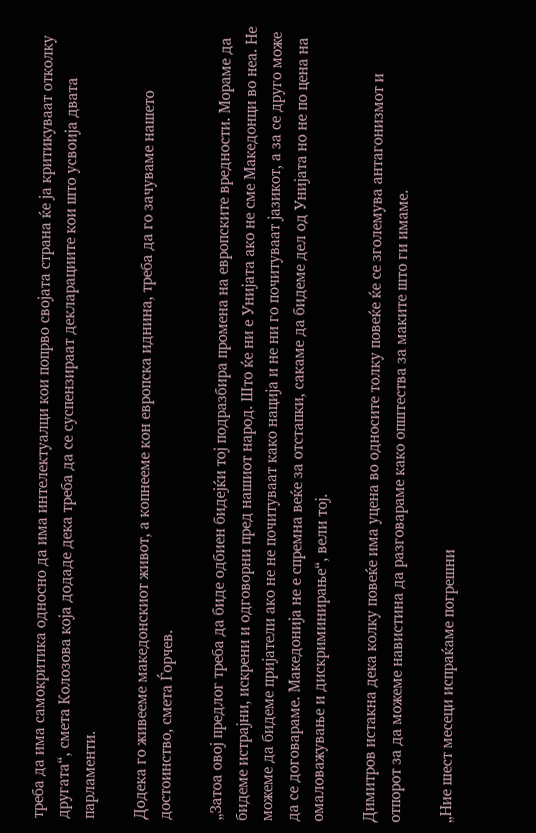треба да има самокритика односно да има интелектуалци кои попрво својата страна ќе ја критикуваат отколку другата“, смета Колозова која додаде дека треба да се суспензираат декларациите кои што усвоија двата парламенти.

Додека го живееме македонскиот живот, а копнееме кон европска иднина, треба да го зачуваме нашето достоинство, смета Ѓорчев.

„Затоа овој предлог треба да биде одбиен бидејќи тој подразбира промена на европските вредности. Мораме да бидеме истрајни, искрени и одговорни пред нашиот народ. Што ќе ни е Унијата ако не сме Македонци во неа. Не можеме да бидеме пријатели ако не не почитуваат како нација и не ни го почитуваат јазикот, а за се друго може да се договараме. Македонија не е спремна веќе за отстапки, сакаме да бидеме дел од Унијата но не по цена на омаловажување и дискриминирање“, вели тој.

Димитров истакна дека колку повеќе има уцена во односите толку повеќе ќе се зголемува антагонизмот и отпорот за да можеме навистина да разговараме како општества за маките што ги имаме.

„Ние шест месеци испраќаме погрешни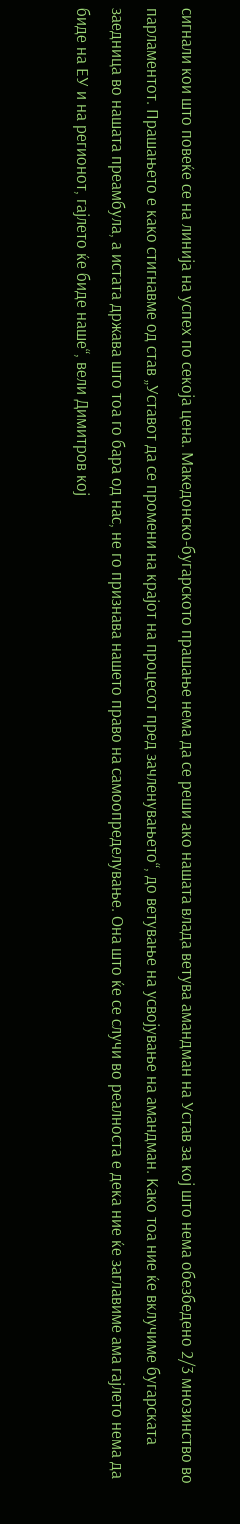сигнали кои што повеќе се на линија на успех по секоја цена. Македонско-бугарското прашање нема да се реши ако нашата влада ветува амандман на Устав за кој што нема обезбедено 2/3 мнозинство во парламентот. Прашањето е како стигнавме од став „Уставот да се промени на крајот на процесот пред зачленувањето“, до ветување на усвојување на амандман. Како тоа ние ќе вклучиме бугарската заедница во нашата преамбула, а истата држава што тоа го бара од нас, не го признава нашето право на самоопределување. Она што ќе се случи во реалноста е дека ние ќе заглавиме ама гајлето нема да биде на ЕУ и на регионот, гајлето ќе биде наше“, вели Димитров кој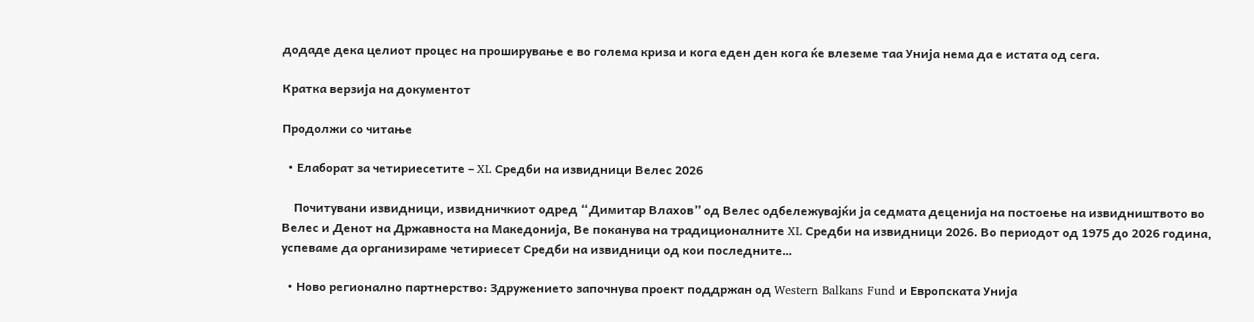додаде дека целиот процес на проширување е во голема криза и кога еден ден кога ќе влеземе таа Унија нема да е истата од сега.

Кратка верзија на документот

Продолжи со читање

  • Елаборат за четириесетите – XL Средби на извидници Велес 2026

    Почитувани извидници, извидничкиот одред “Димитар Влахов” од Велес одбележувајќи ја седмата деценија на постоење на извидништвото во Велес и Денот на Државноста на Македонија, Ве поканува на традиционалните XL Средби на извидници 2026. Во периодот од 1975 до 2026 година, успевaме да организираме четириесет Средби на извидници од кои последните…

  • Ново регионално партнерство: Здружението започнува проект поддржан од Western Balkans Fund и Европската Унија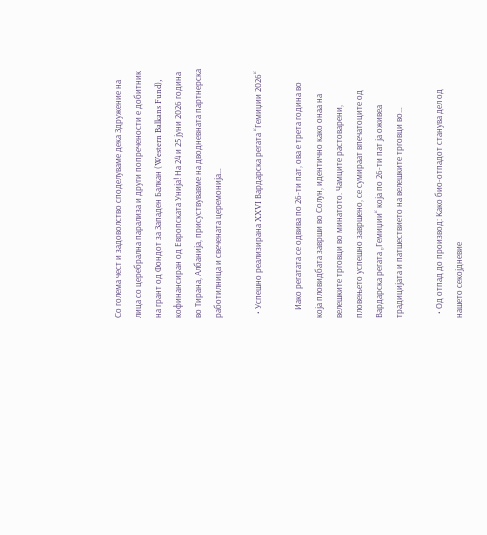Со голема чест и задоволство споделуваме дека Здружение на лица со церебрална парализа и други попречености е добитник на грант од Фондот за Западен Балкан (Western Balkans Fund), кофинансиран од Европската Унија! На 24 и 25 јуни 2026 година во Тирана, Албанија, присуствувавме на дводневната партнерска работилница и свечената церемонија…

  • Успешно реализирана XXVI Вардарска регата “Гемиџии 2026“

    Иако регатата се одвива по 26-ти пат, ова е трета година во која пловидбата заврши во Солун, идентично како онаа на велешките трговци во минатото. Чамците растоварени, пловењето успешно завршено, се сумираат впечатоците од Вардарска регата „Гемиџии“ која по 26-ти пат ја оживеа традицијата и патшествието на велешките трговци во…

  • Од отпад до производ: Како био-отпадот станува дел од нашето секојдневие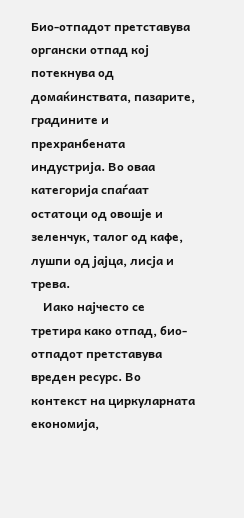Био-отпадот претставува органски отпад кој потекнува од домаќинствата, пазарите, градините и прехранбената индустрија. Во оваа категорија спаѓаат остатоци од овошје и зеленчук, талог од кафе, лушпи од јајца, лисја и трева.
    Иако најчесто се третира како отпад, био-отпадот претставува вреден ресурс. Во контекст на циркуларната економија,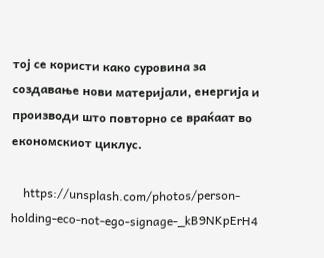тој се користи како суровина за создавање нови материјали, енергија и производи што повторно се враќаат во економскиот циклус.

    https://unsplash.com/photos/person-holding-eco-not-ego-signage-_kB9NKpErH4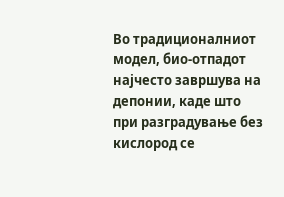Во традиционалниот модел, био-отпадот најчесто завршува на депонии, каде што при разградување без кислород се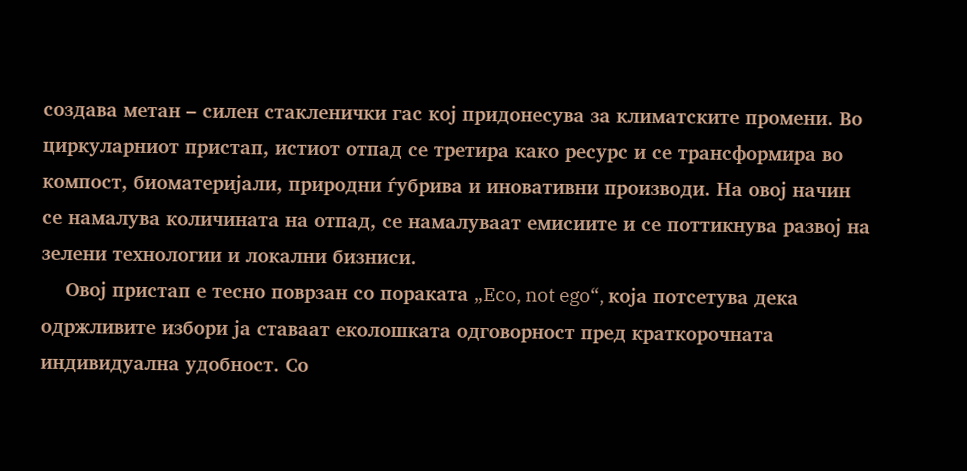создава метан – силен стакленички гас кој придонесува за климатските промени. Во циркуларниот пристап, истиот отпад се третира како ресурс и се трансформира во компост, биоматеријали, природни ѓубрива и иновативни производи. На овој начин се намалува количината на отпад, се намалуваат емисиите и се поттикнува развој на зелени технологии и локални бизниси.
    Овој пристап е тесно поврзан со пораката „Eco, not ego“, која потсетува дека одржливите избори ја ставаат еколошката одговорност пред краткорочната индивидуална удобност. Со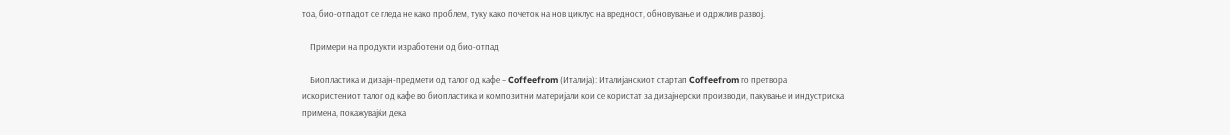тоа, био-отпадот се гледа не како проблем, туку како почеток на нов циклус на вредност, обновување и одржлив развој.

    Примери на продукти изработени од био-отпад

    Биопластика и дизајн-предмети од талог од кафе – Coffeefrom (Италија): Италијанскиот стартап Coffeefrom го претвора искористениот талог од кафе во биопластика и композитни материјали кои се користат за дизајнерски производи, пакување и индустриска примена, покажувајќи дека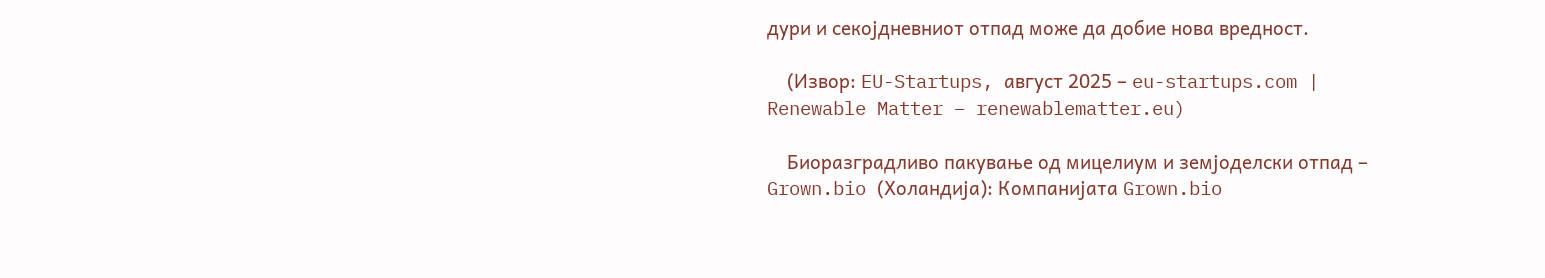дури и секојдневниот отпад може да добие нова вредност.

    (Извор: EU-Startups, август 2025 – eu-startups.com | Renewable Matter – renewablematter.eu)

    Биоразградливо пакување од мицелиум и земјоделски отпад – Grown.bio (Холандија): Компанијата Grown.bio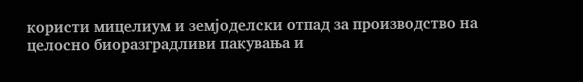користи мицелиум и земјоделски отпад за производство на целосно биоразградливи пакувања и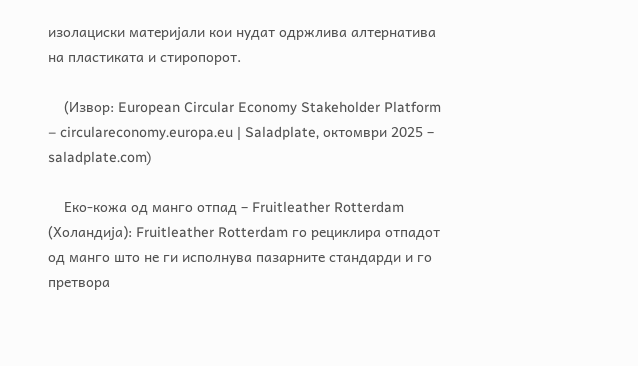изолациски материјали кои нудат одржлива алтернатива на пластиката и стиропорот.

    (Извор: European Circular Economy Stakeholder Platform – circulareconomy.europa.eu | Saladplate, октомври 2025 – saladplate.com)

    Еко-кожа од манго отпад – Fruitleather Rotterdam (Холандија): Fruitleather Rotterdam го рециклира отпадот од манго што не ги исполнува пазарните стандарди и го претвора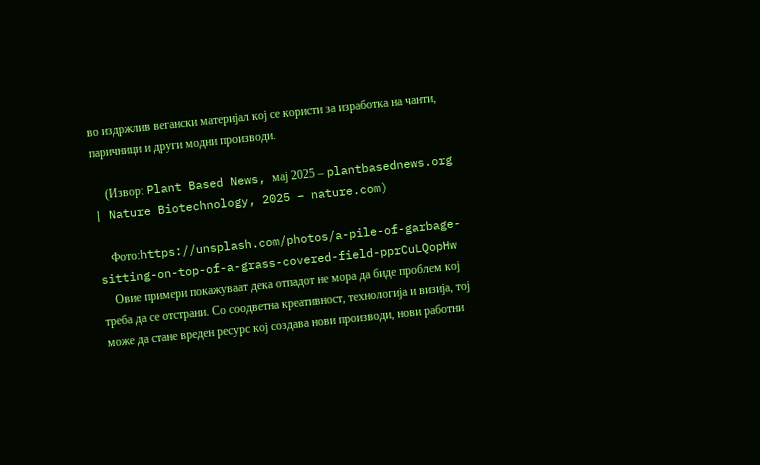во издржлив вегански материјал кој се користи за изработка на чанти, паричници и други модни производи.

    (Извор: Plant Based News, мај 2025 – plantbasednews.org | Nature Biotechnology, 2025 – nature.com)

    Фото:https://unsplash.com/photos/a-pile-of-garbage-sitting-on-top-of-a-grass-covered-field-pprCuLQopHw
    Овие примери покажуваат дека отпадот не мора да биде проблем кој треба да се отстрани. Со соодветна креативност, технологија и визија, тој може да стане вреден ресурс кој создава нови производи, нови работни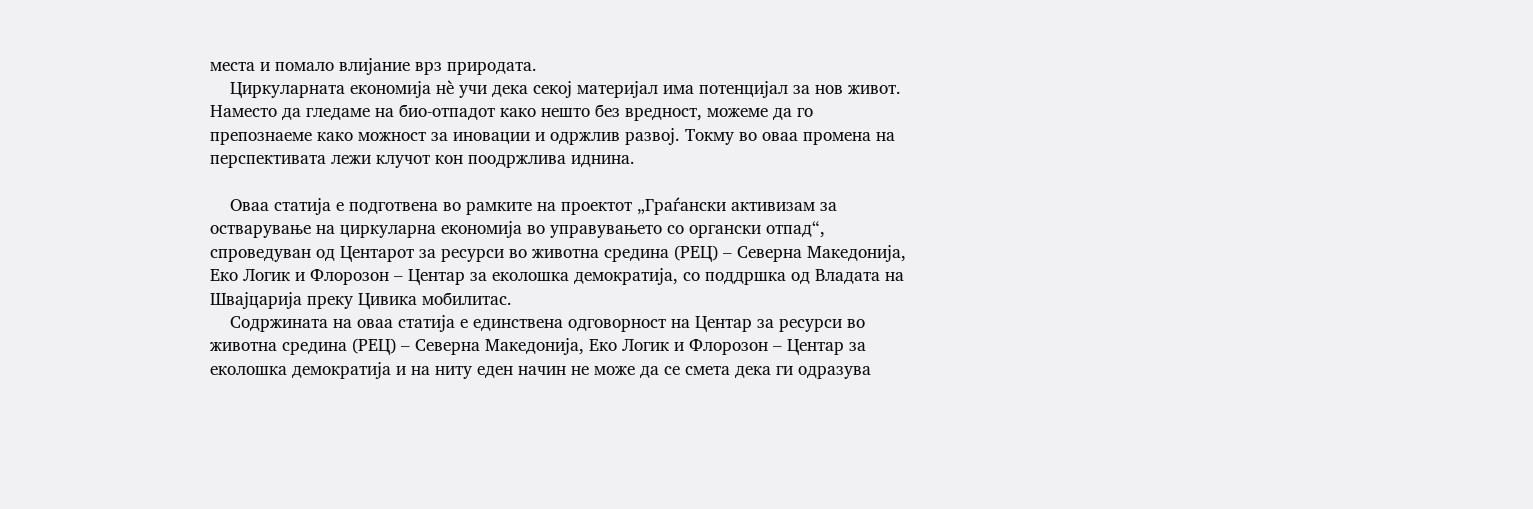места и помало влијание врз природата.
    Циркуларната економија нè учи дека секој материјал има потенцијал за нов живот. Наместо да гледаме на био-отпадот како нешто без вредност, можеме да го препознаеме како можност за иновации и одржлив развој. Токму во оваа промена на перспективата лежи клучот кон поодржлива иднина.

    Оваа статија е подготвена во рамките на проектот „Граѓански активизам за остварување на циркуларна економија во управувањето со органски отпад“, спроведуван од Центарот за ресурси во животна средина (РЕЦ) – Северна Македонија, Еко Логик и Флорозон – Центар за еколошка демократија, со поддршка од Владата на Швајцарија преку Цивика мобилитас.
    Содржината на оваа статија е единствена одговорност на Центар за ресурси во животна средина (РЕЦ) – Северна Македонија, Еко Логик и Флорозон – Центар за еколошка демократија и на ниту еден начин не може да се смета дека ги одразува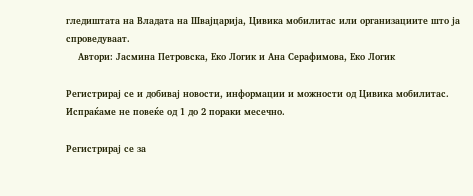гледиштата на Владата на Швајцарија, Цивика мобилитас или организациите што ја спроведуваат.
    Автори: Јасмина Петровска, Еко Логик и Ана Серафимова, Еко Логик

Регистрирај се и добивај новости, информации и можности од Цивика мобилитас. Испраќаме не повеќе од 1 до 2 пораки месечно.

Регистрирај се за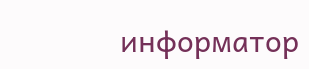информатор